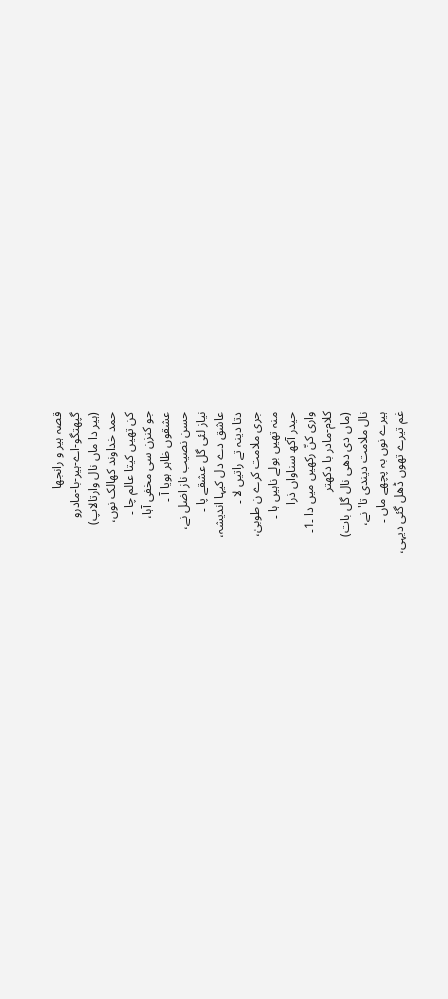قصہ ہیر و رانجھا
گپھتگو-اے-ہیر-با-مادرو
(ہیر دا ماں نال وارتالاپ)
حمد خداوند کھالک نوں،
کن تھیں کیتا عالم چا ۔
جو کنزن سی مخفی آہا،
عشقوں ظاہر ہویا آ ۔
حسن نصیب ناز اضل نے،
نیاز لئی گل عشقے پا ۔
عاشق دے دل کیہا اندیشہ،
دتا دینہ تے راتیں لا ۔
جری ملامت کرے ن طوبیٰ،
منہ تھیں بولے ناہیں ہا ۔
حیدر آکھ سناواں ذرا
واری کنّ رکھیں میں دا ۔1۔
کلام-مادر با دکھتر
(ماں دی دھی نال گل بات)
نال ملامت دیندی تا'نے،
ہیرے نوں بہ پچھے ماں ۔
غم تیرے تھوں ڈھل گئی دیہی،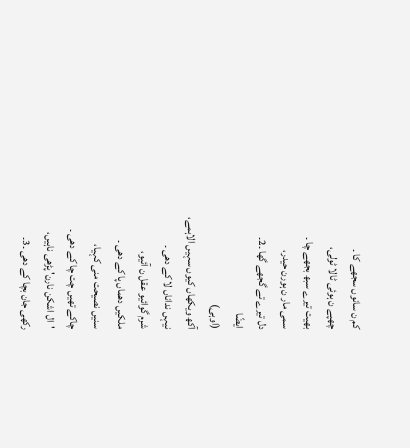کم ن سانوں سجھے کا ۔
چھپے ن ہوئی ٹالا ٹولی،
بھیت تیرے سبھ بجھے چا ۔
سمی مار ن ہورن حیدر،
دل تیرے تے گجھے گھا ۔2۔
ایضًا
(اوہی)
آکھ ویکھاں کیوں سہیں الاہمے،
نیہں نداناں لا کے دھی ۔
شرم گوائیو عقل ن آئیو،
ملکیں دھماں پا کے دھی ۔
سنیں نصیحت منی کہیا،
چاکے تھیں چت چا کے دھی ۔
'ال اشکن نارن' پڑھی ناہیں،
رکھی جان بچا کے دھی ۔3۔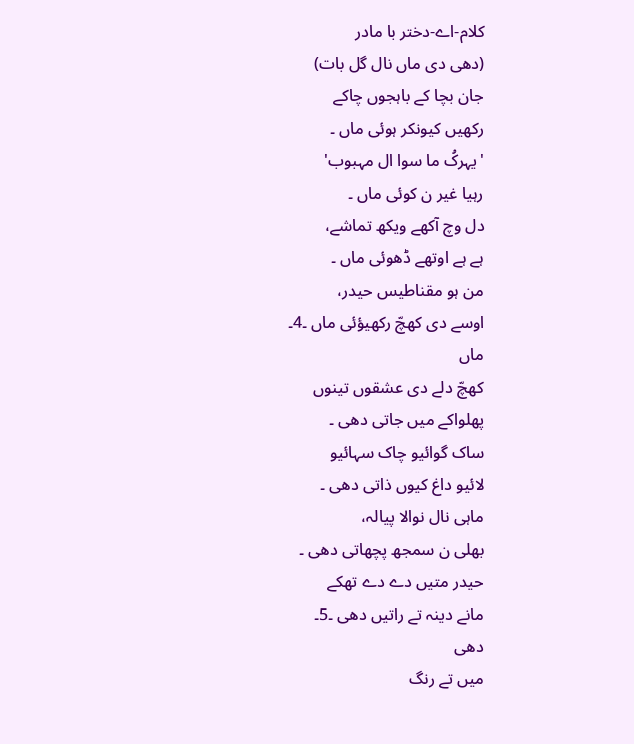کلام-اے-دختر با مادر
(دھی دی ماں نال گل بات)
جان بچا کے باہجوں چاکے
رکھیں کیونکر ہوئی ماں ۔
'یہرکُ ما سوا ال مہبوب'
رہیا غیر ن کوئی ماں ۔
دل وچ آکھے ویکھ تماشے،
ہے ہے اوتھے ڈھوئی ماں ۔
من ہو مقناطیس حیدر،
اوسے دی کھچّ رکھیؤئی ماں ۔4۔
ماں
کھچّ دلے دی عشقوں تینوں
پھلواکے میں جاتی دھی ۔
ساک گوائیو چاک سہائیو
لائیو داغ کیوں ذاتی دھی ۔
ماہی نال نوالا پیالہ،
بھلی ن سمجھ پچھاتی دھی ۔
حیدر متیں دے دے تھکے
مانے دینہ تے راتیں دھی ۔5۔
دھی
میں تے رنگ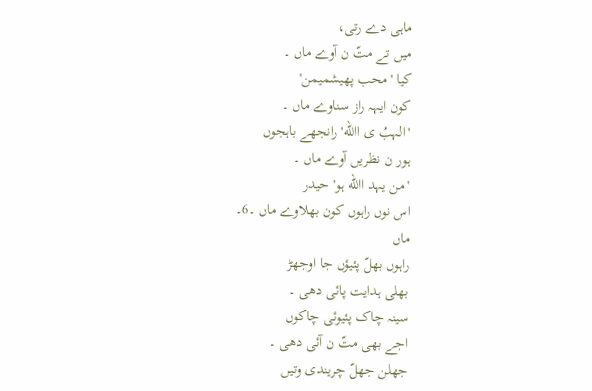ماہی دے رتی،
میں تے متّ ن آوے ماں ۔
کیا 'محب پھیشمیمن'
کون ایہہ راز سناوے ماں ۔
'الہبُ ی االله' رانجھے باہجوں
ہور ن نظریں آوے ماں ۔
'من یہد االله ہو' حیدر
اس نوں راہوں کون بھلاوے ماں ۔6۔
ماں
راہوں بھلّ پئیؤں جا اوجھڑ
بھلی ہدایت پائی دھی ۔
سینہ چاک پئیوئی چاکوں
اجے بھی متّ ن آئی دھی ۔
جھلن جھلّ چریندی وتیں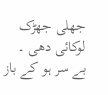جھلی جھڑک لوکائی دھی ۔
بے سر ہو کے باز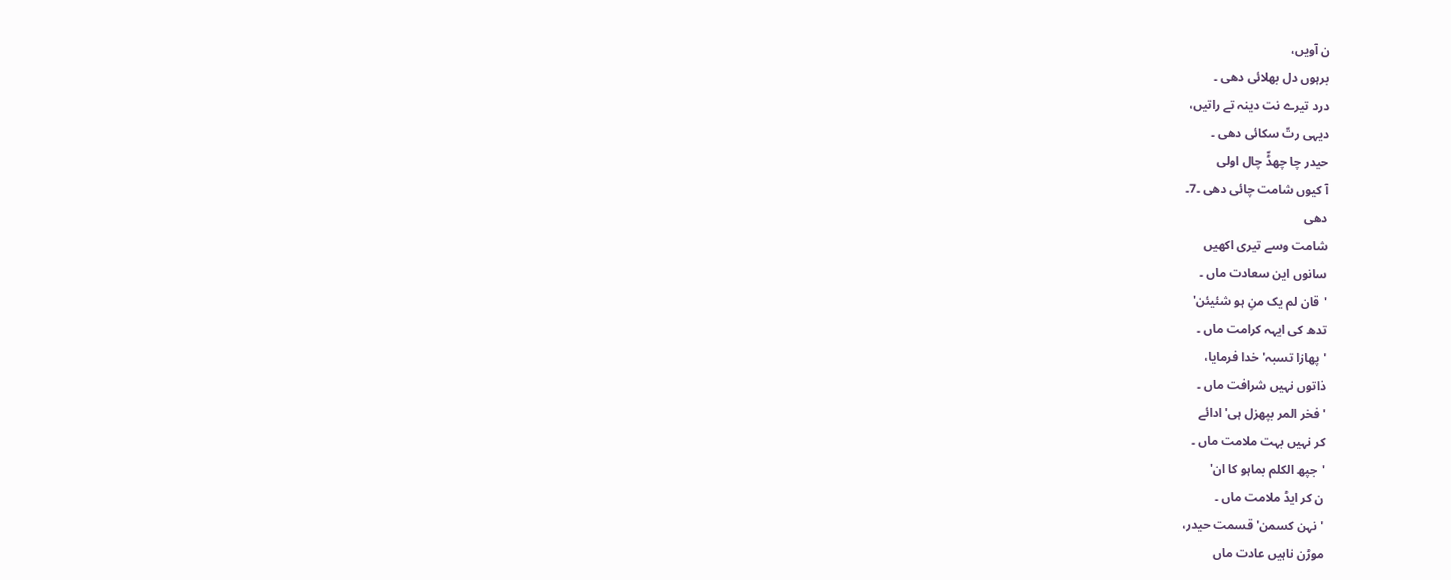ن آویں،
برہوں دل بھلائی دھی ۔
درد تیرے نت دینہ تے راتیں،
دیہی رتّ سکائی دھی ۔
حیدر چا چھڈّ چال اولی
آ کیوں شامت چائی دھی ۔7۔
دھی
شامت وسے تیری اکھیں
سانوں این سعادت ماں ۔
'قان لم یک منِ ہو شئیئن'
تدھ کی ایہہ کرامت ماں ۔
'پھازا تسبہ' خدا فرمایا،
ذاتوں نہیں شرافت ماں ۔
'فخر المر بپھزل ہی' ادائے
کر نہیں بہت ملامت ماں ۔
'جپھ الکلم بماہو کا ان'
ن کر ایڈ ملامت ماں ۔
'نہن کسمن' قسمت حیدر،
موڑن ناہیں عادت ماں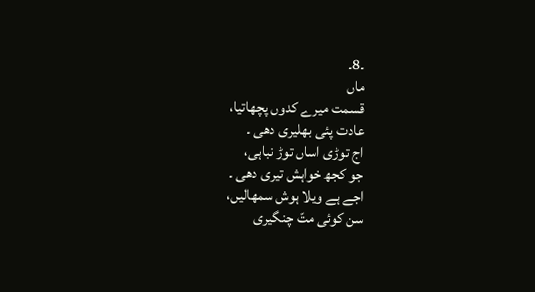۔8۔
ماں
قسمت میرے کدوں پچھاتیا،
عادت پئی بھلیری دھی ۔
اج توڑی اساں توڑ نباہی،
جو کجھ خواہش تیری دھی ۔
اجے ہے ویلا ہوش سمھالیں،
سن کوئی متّ چنگیری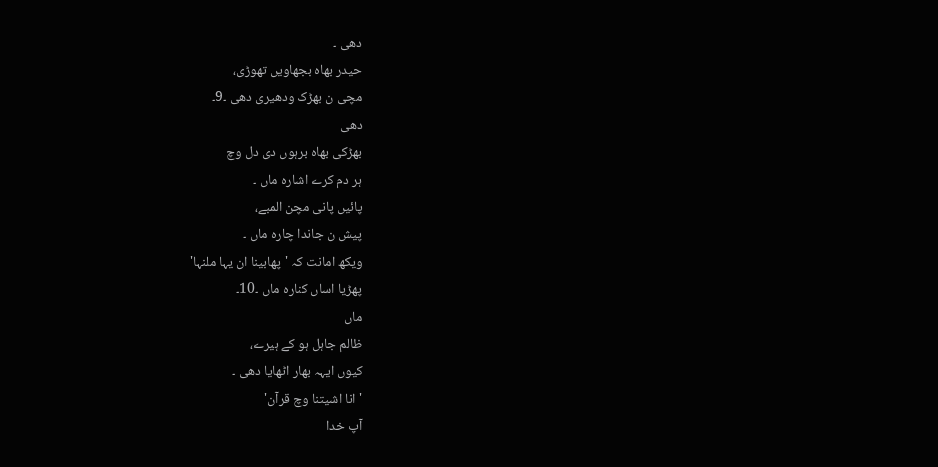دھی ۔
حیدر بھاہ بجھاویں تھوڑی،
مچی ن بھڑک ودھیری دھی ۔9۔
دھی
بھڑکی بھاہ برہوں دی دل وچ
ہر دم کرے اشارہ ماں ۔
پائیں پانی مچن المبے،
پیش ن جاندا چارہ ماں ۔
ویکھ امانت کہ 'پھابینا ان یہا ملنہا'
پھڑیا اساں کنارہ ماں ۔10۔
ماں
ظالم جاہل ہو کے ہیرے،
کیوں ایہہ بھار اٹھایا دھی ۔
'انا اشیتنا وچ قرآن'
آپ خدا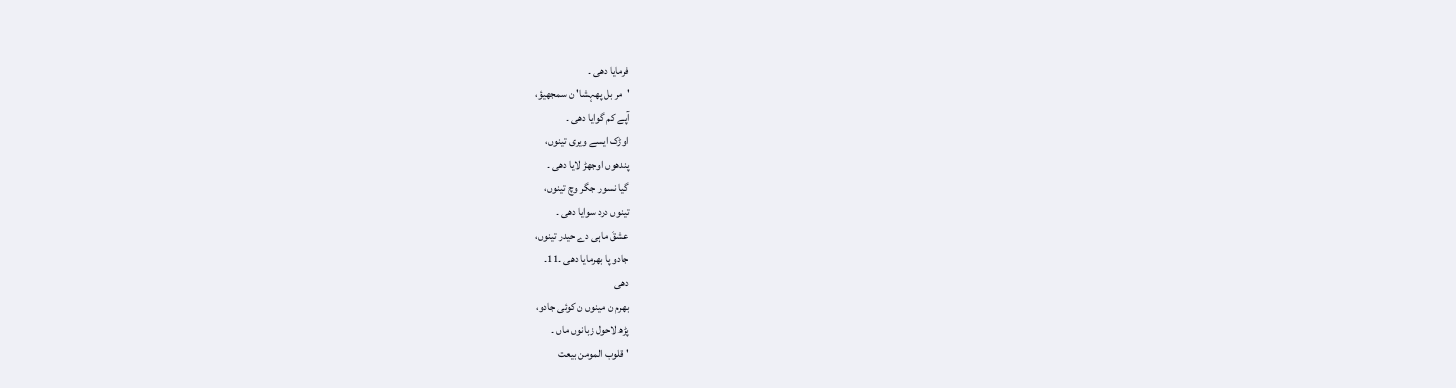فرمایا دھی ۔
'مر بل پھہشا' ن سمجھیؤ،
آپے کم گوایا دھی ۔
اوڑک ایسے ویری تینوں،
پندھوں اوجھڑ لایا دھی ۔
گیا نسور جگر وچ تینوں،
تینوں درد سوایا دھی ۔
عشقَ ماہی دے حیدر تینوں،
جادو پا بھرمایا دھی ۔11۔
دھی
بھرم ن مینوں ن کوئی جادو،
پڑھ لاحول زبانوں ماں ۔
'قلوب المومن بیعت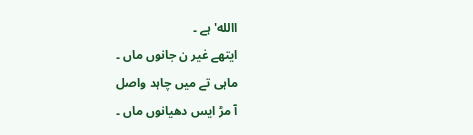االله' ہے ۔
ایتھے غیر ن جانوں ماں ۔
ماہی تے میں چاہد واصل
آ مڑ ایس دھیانوں ماں ۔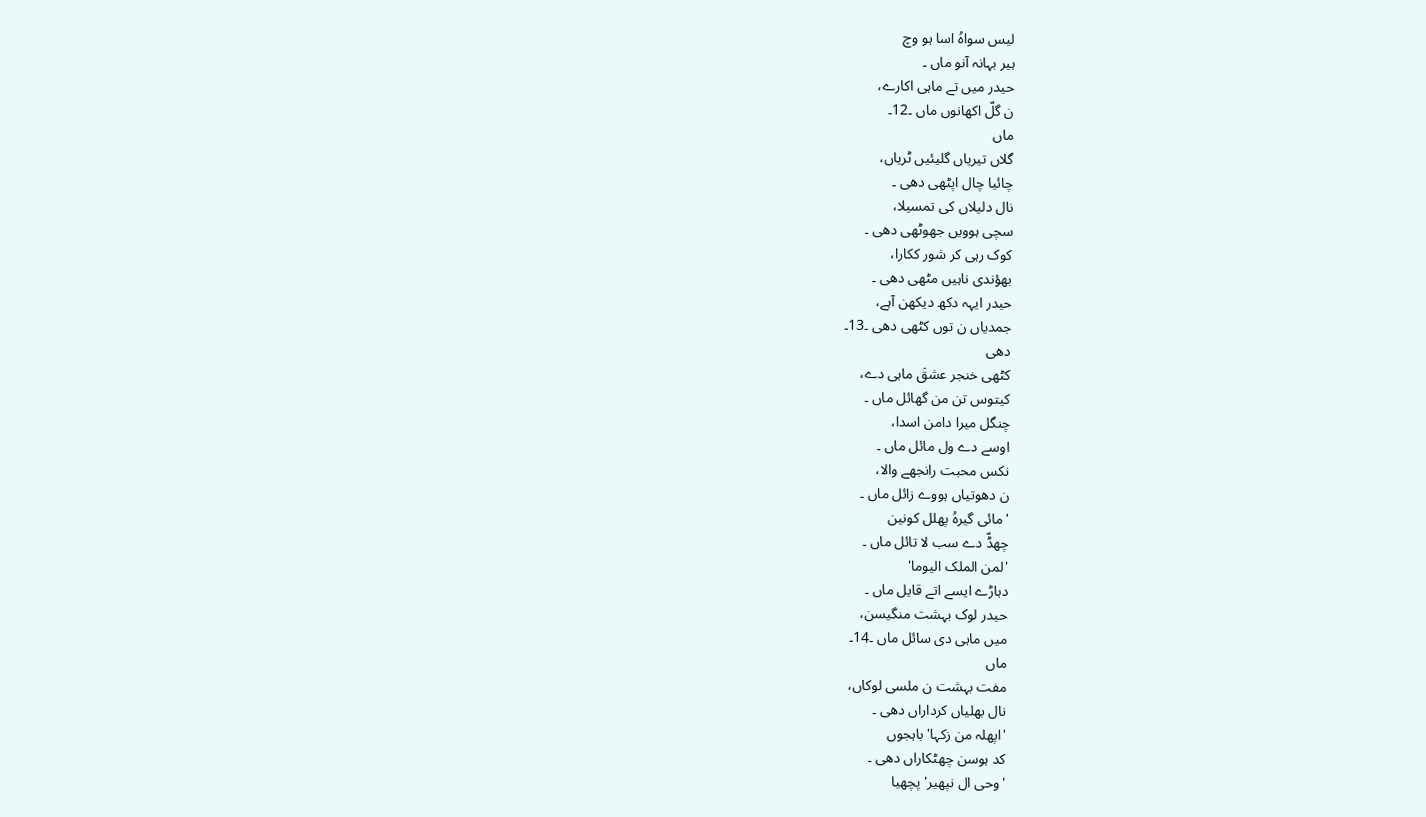لیس سواہُ اسا ہو وچ
ہیر بہانہ آنو ماں ۔
حیدر میں تے ماہی اکارے،
ن گلّ اکھانوں ماں ۔12۔
ماں
گلاں تیریاں گلیئیں ٹریاں،
چائیا چال اپٹھی دھی ۔
نال دلیلاں کی تمسیلا،
سچی ہوویں جھوٹھی دھی ۔
کوک رہی کر شور ککارا،
بھؤندی ناہیں مٹھی دھی ۔
حیدر ایہہ دکھ دیکھن آہے،
جمدیاں ن توں کٹھی دھی ۔13۔
دھی
کٹھی خنجر عشقَ ماہی دے،
کیتوس تن من گھائل ماں ۔
چنگل میرا دامن اسدا،
اوسے دے ول مائل ماں ۔
نکس محبت رانجھے والا،
ن دھوتیاں ہووے زائل ماں ۔
'مائی گیرہُ پھلل کونین
چھڈّ دے سب لا تائل ماں ۔
'لمن الملک الیوما'
دہاڑے ایسے اتے قایل ماں ۔
حیدر لوک بہشت منگیسن،
میں ماہی دی سائل ماں ۔14۔
ماں
مفت بہشت ن ملسی لوکاں،
نال بھلیاں کرداراں دھی ۔
'اپھلہ من زکہا' باہجوں
کد ہوسن چھٹکاراں دھی ۔
'وحی ال نپھیر' پچھیا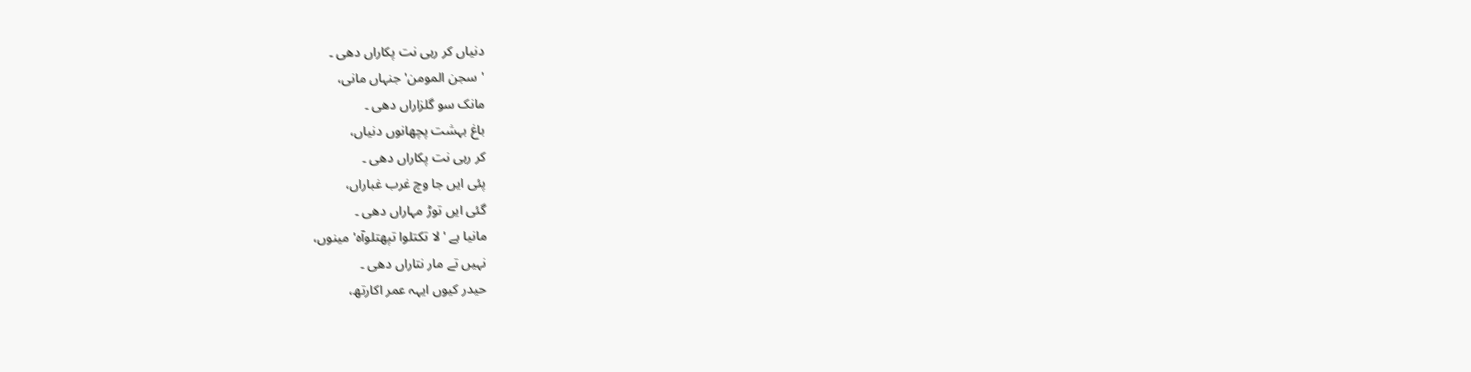دنیاں کر رہی نت پکاراں دھی ۔
'سجن المومن' جنہاں مانی،
مانک سو گلزاراں دھی ۔
باغ بہشت پچھانوں دنیاں،
کر رہی نت پکاراں دھی ۔
پئی ایں جا وچ غرب غباراں،
گئی ایں توڑ مہاراں دھی ۔
مانیا ہے 'لا تکتلوا تپھتلوآہ' مینوں،
نہیں تے مار نتاراں دھی ۔
حیدر کیوں ایہہ عمر اکارتھ،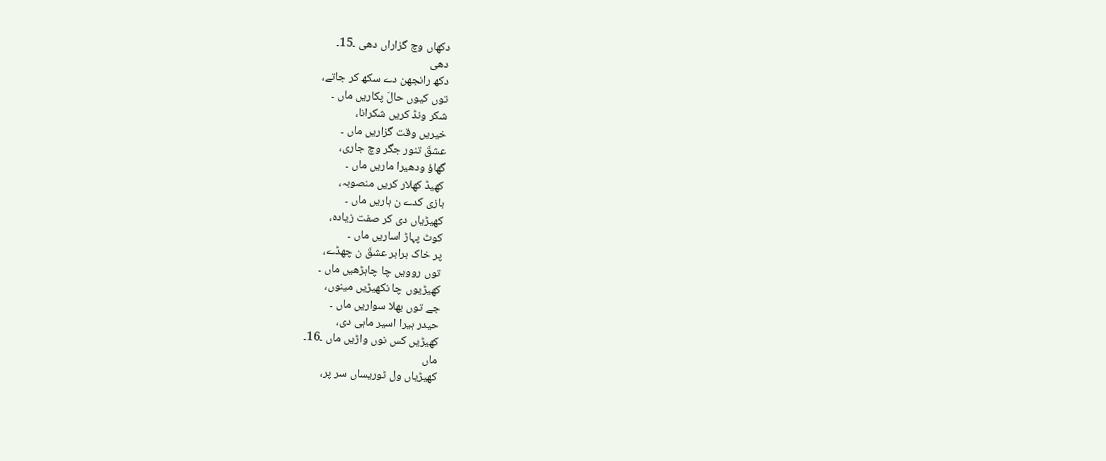دکھاں وچ گزاراں دھی ۔15۔
دھی
دکھ رانجھن دے سکھ کر جاتے،
توں کیوں حالَ پکاریں ماں ۔
شکر ونڈ کریں شکرانا،
خیریں وقت گزاریں ماں ۔
عشقَ تنور جگر وچ جاری،
گھاؤ ودھیرا ماریں ماں ۔
کھیڈ کھلار کریں منصوبہ،
بازی کدے ن ہاریں ماں ۔
کھیڑیاں دی کر صفت زیادہ،
کوٹ پہاڑ اساریں ماں ۔
پر خاک برابر عشقَ ن چھڈے،
توں روویں چا چاہڑھیں ماں ۔
کھیڑیوں چا نکھیڑیں مینوں،
جے توں بھلا سواریں ماں ۔
حیدر ہیرا اسیر ماہی دی،
کھیڑیں کس نوں واڑیں ماں ۔16۔
ماں
کھیڑیاں ول ٹوریساں سر پر،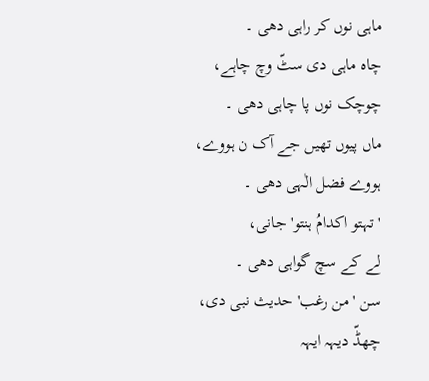ماہی نوں کر راہی دھی ۔
چاہ ماہی دی سٹّ وچ چاہے،
چوچک نوں پا چاہی دھی ۔
ماں پیوں تھیں جے آک ن ہووے،
ہووے فضل الٰہی دھی ۔
'تہتو اکدامُ ہنتو' جانی،
لے کے سچ گواہی دھی ۔
سن 'من رغب' حدیث نبی دی،
چھڈّ دیہہ ایہہ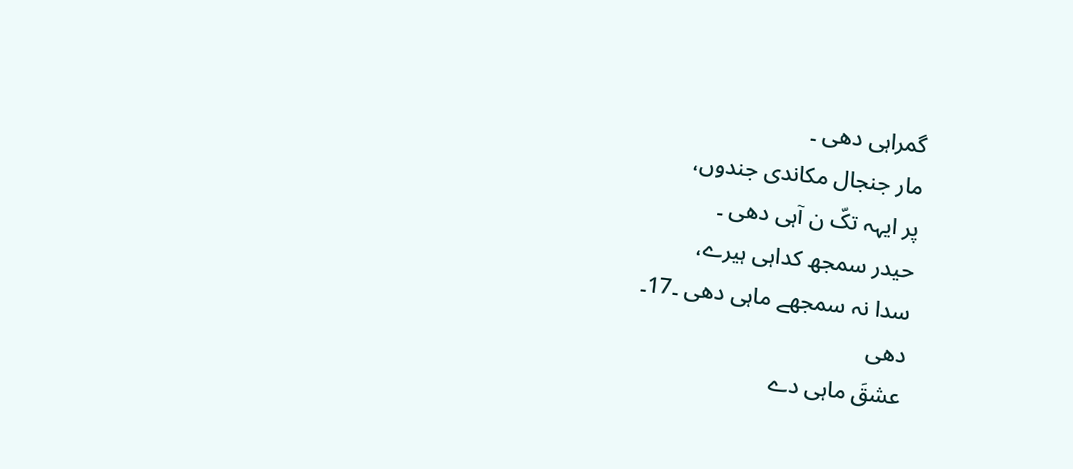گمراہی دھی ۔
مار جنجال مکاندی جندوں،
پر ایہہ تکّ ن آہی دھی ۔
حیدر سمجھ کداہی ہیرے،
سدا نہ سمجھے ماہی دھی ۔17۔
دھی
عشقَ ماہی دے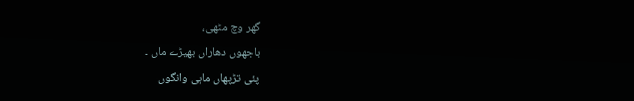گھر وچ مٹھی،
باجھوں دھاراں بھیڑے ماں ۔
پئی تڑپھاں ماہی وانگوں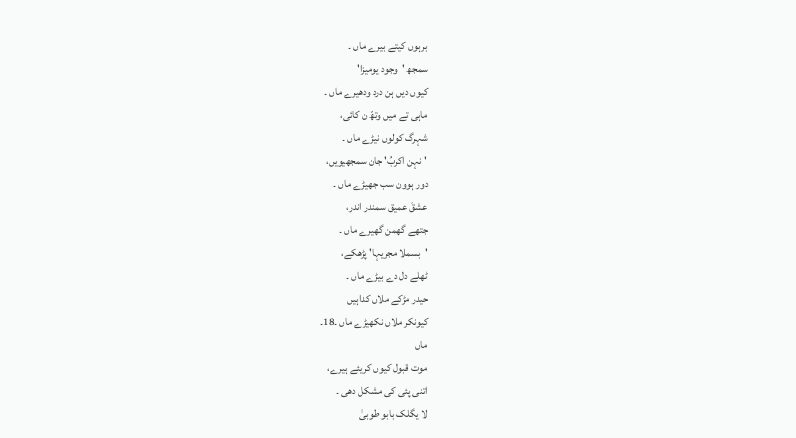برہوں کیتے بیرے ماں ۔
سمجھ 'وجود یومیزا'
کیوں دیں ہن درد ودھیرے ماں ۔
ماہی تے میں وتھّ ن کائی،
شہرگ کولوں نیڑے ماں ۔
'نہن اکربُ' جان سمجھیویں،
دور ہوون سب جھیڑے ماں ۔
عشقَ عمیق سمندر اندر،
جتھے گھمن گھیرے ماں ۔
'بسملا مجریہا' پڑھکے،
ٹھلے دل دے بیڑے ماں ۔
حیدر مڑکے ملاں کداہیں
کیونکر ملاں نکھیڑے ماں ۔18۔
ماں
موت قبول کیوں کریئے ہیرے،
اتنی پئی کی مشکل دھی ۔
لا یگلک بابو طوبیٰ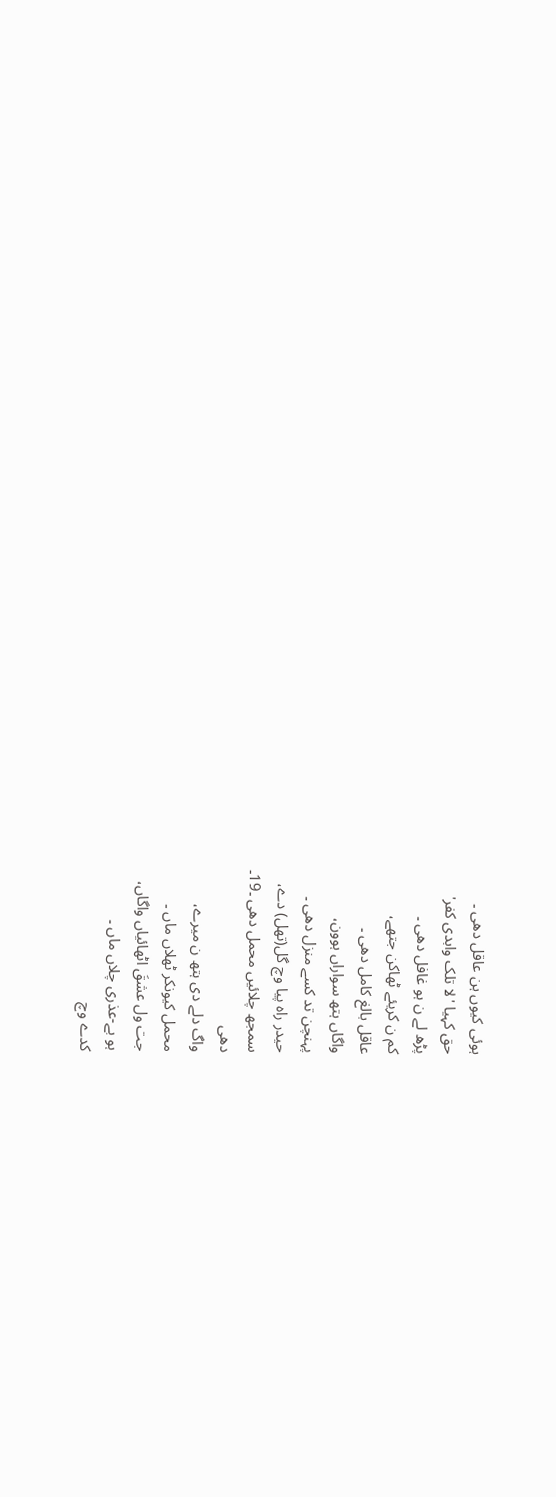ہوئی کیوں ہن عاقل دھی ۔
حق کہیا 'لا تلک وابدی کفر'
پڑھ لے ن ہو غافل دھی ۔
کم ن کریئے ٹھاکن جتھے،
عاقل بالغ کامل دھی ۔
واگاں ہتھ سواراں ہوون،
پہنچن تد کسے منزل دھی ۔
حیدر راہ پیا وچ گل(تھل) دے،
سمجھ چلائیں محمل دھی ۔19۔
دھی
واگ دلے دی ہتھ ن میرے،
محمل کیونکر ٹھلاں ماں ۔
جت ول عشقَ اٹھائیاں واگاں،
ہو بے-عذری چلاں ماں ۔
کدے وچ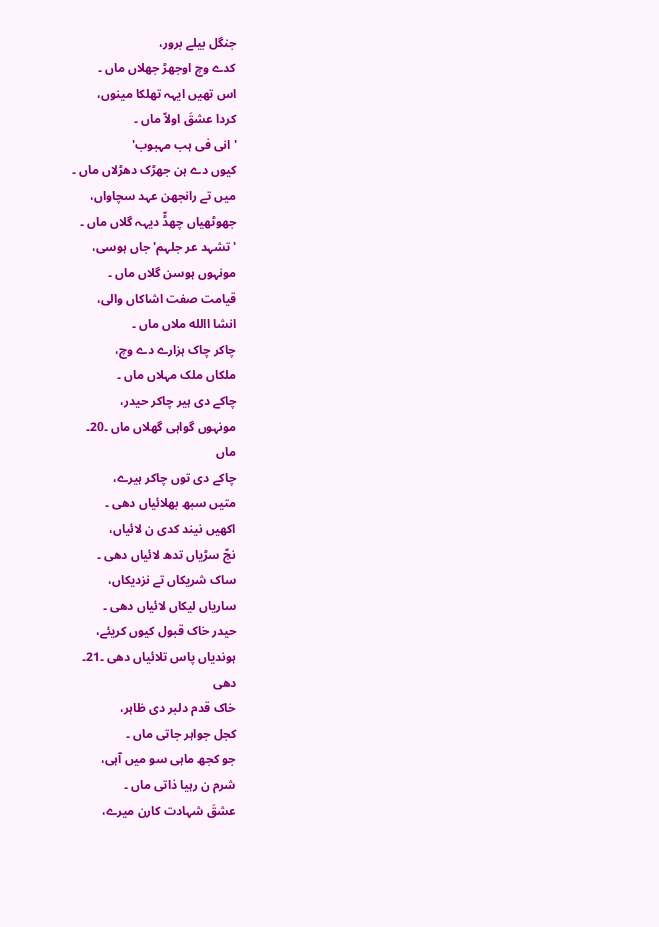جنگل بیلے برور،
کدے وچ اوجھڑ جھلاں ماں ۔
اس تھیں ایہہ تھلکا مینوں،
کردا عشقَ اولاّ ماں ۔
'انی فی ہب مہبوب'
کیوں دے ہن جھڑک دھڑلاں ماں ۔
میں تے رانجھن عہد سچاواں،
جھوٹھیاں چھڈّ دیہہ گلاں ماں ۔
'تشہد عر جلہم' جاں ہوسی،
مونہوں ہوسن گلاں ماں ۔
قیامت صفت اشاکاں والی،
انشا االله ملاں ماں ۔
چاکر چاک ہزارے دے وچ،
ملکاں ملک مہلاں ماں ۔
چاکے دی ہیر چاکر حیدر،
مونہوں گواہی گھلاں ماں ۔20۔
ماں
چاکے دی توں چاکر ہیرے،
متیں سبھ بھلائیاں دھی ۔
اکھیں نیند کدی ن لائیاں،
نجّ سڑیاں تدھ لائیاں دھی ۔
ساک شریکاں تے نزدیکاں،
ساریاں لیکاں لائیاں دھی ۔
حیدر خاک قبول کیوں کریئے،
ہوندیاں پاس تلائیاں دھی ۔21۔
دھی
خاک قدم دلبر دی ظاہر،
کجل جواہر جاتی ماں ۔
جو کجھ ماہی سو میں آہی،
شرم ن رہیا ذاتی ماں ۔
عشقَ شہادت کارن میرے،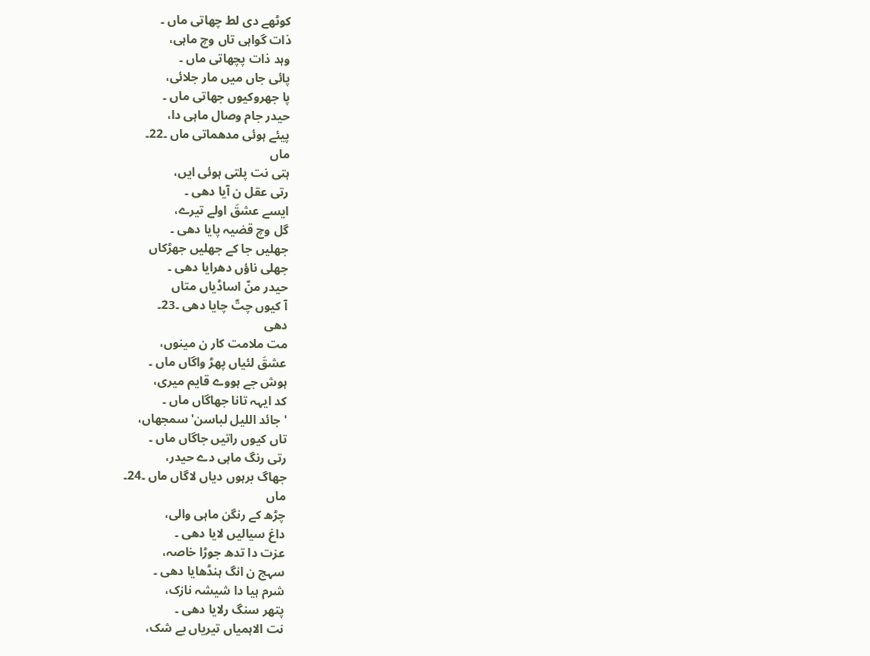کوٹھے دی لط چھاتی ماں ۔
ذات گواہی تاں وچ ماہی،
وہد ذات پچھاتی ماں ۔
پائی جاں میں مار جلائی،
پا جھروکیوں جھاتی ماں ۔
حیدر جام وصال ماہی دا،
پیئے ہوئی مدھماتی ماں ۔22۔
ماں
ہتی نت پلتی ہوئی ایں،
رتی عقل ن آیا دھی ۔
ایسے عشقَ اولے تیرے،
گل وچ قضیہ پایا دھی ۔
جھلیں جا کے جھلیں جھڑکاں
جھلی ناؤں دھرایا دھی ۔
حیدر منّ اساڈیاں متاں
آ کیوں چتّ چایا دھی ۔23۔
دھی
مت ملامت کار ن مینوں،
عشقَ لئیاں پھڑ واگاں ماں ۔
ہوش جے ہووے قایم میری،
کد ایہہ تانا جھاگاں ماں ۔
'جائد اللیل لباسن' سمجھاں،
تاں کیوں راتیں جاگاں ماں ۔
رتی رنگ ماہی دے حیدر،
جھاگ برہوں دیاں لاگاں ماں ۔24۔
ماں
چڑھ کے رنگن ماہی والی،
داغ سیالیں لایا دھی ۔
عزت دا تدھ جوڑا خاصہ،
سہج ن انگ ہنڈھایا دھی ۔
شرم ہیا دا شیشہ نازک،
پتھر سنگ رلایا دھی ۔
نت الاہمیاں تیریاں بے شک،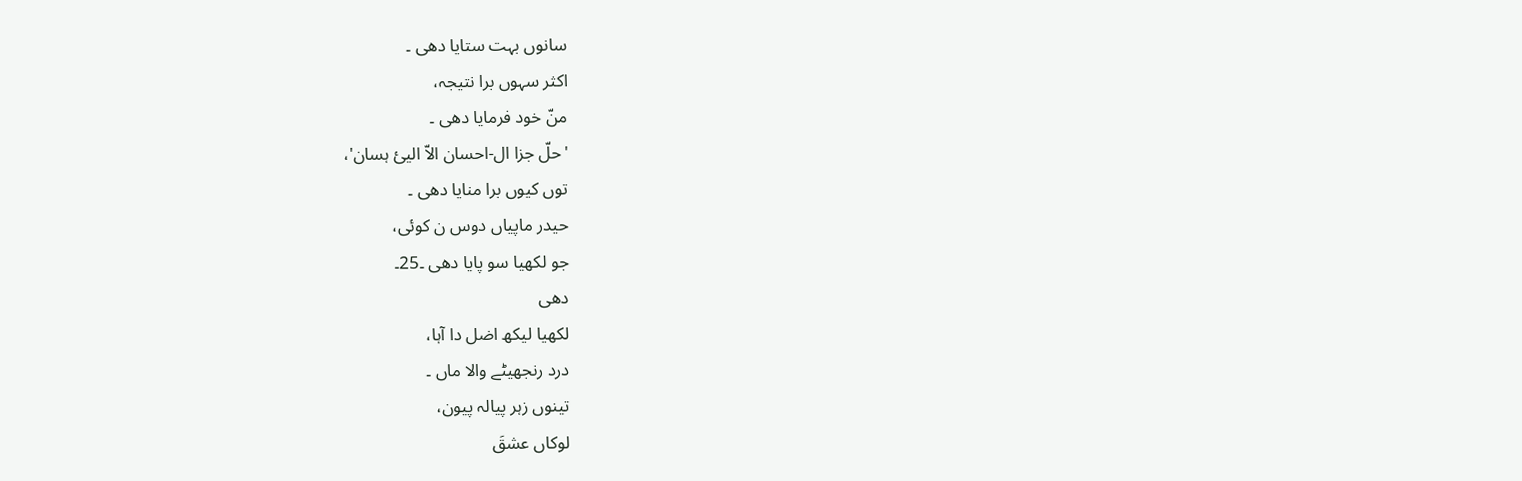سانوں بہت ستایا دھی ۔
اکثر سہوں برا نتیجہ،
منّ خود فرمایا دھی ۔
'حلّ جزا ال-احسان الاّ الیئ ہسان'،
توں کیوں برا منایا دھی ۔
حیدر ماپیاں دوس ن کوئی،
جو لکھیا سو پایا دھی ۔25۔
دھی
لکھیا لیکھ اضل دا آہا،
درد رنجھیٹے والا ماں ۔
تینوں زہر پیالہ پیون،
لوکاں عشقَ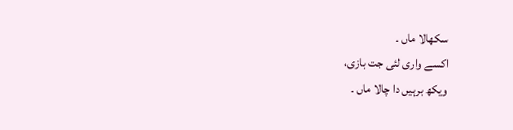سکھالا ماں ۔
اکسے واری لئی جت بازی،
ویکھ برہیں دا چالا ماں ۔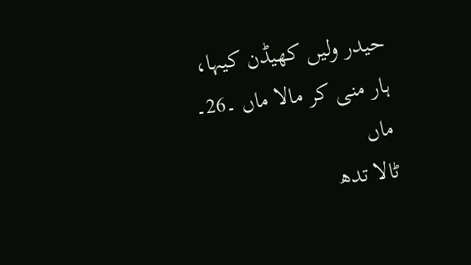حیدر ولیں کھیڈن کیہا،
ہار منی کر مالا ماں ۔26۔
ماں
ٹالا تدھ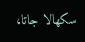سکھالا جاتا،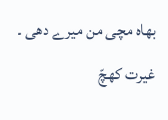بھاہ مچی من میرے دھی ۔
غیرت کھچّ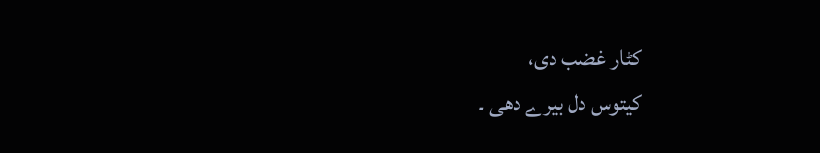کٹار غضب دی،
کیتوس دل بیرے دھی ۔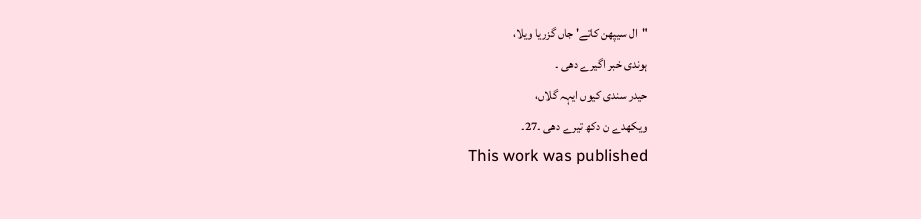"ال سیپھن کاتے' جاں گزریا ویلا،
ہوندی خبر اگیرے دھی ۔
حیدر سندی کیوں ایہہ گلاں،
ویکھدے ن دکھ تیرے دھی ۔27۔
This work was published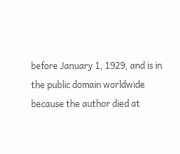before January 1, 1929, and is in the public domain worldwide because the author died at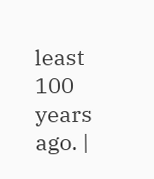least 100 years ago. |